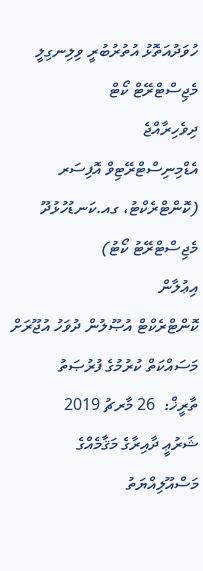ހުވަދުއަތޮޅު އުތުރުބުރީ ވިލިނގިލީ މެޖިސްޓްރޭޓް ކޯޓް
ދިވެހިރާއްޖެ
އެޑްމިނިސްޓްރޭޓިވް އޮފިސަރ (ކޮންޓްރެކްޓު، ގއ.ކަނޑުހުޅުދޫ މެޖިސްޓްރޭޓު ކޯޓު)
އިޢުލާން
ކޮންޓްރެކްޓް އުޞޫލުން ދުވަހު އުޖޫރަށް މަސައްކަތް ކުރުމުގެ ފުރުޞަތު
ތާރީޚް:  26 މާރޗު 2019
ޝަރުޢީ ދާއިރާގެ މަޤާމެއްގެ މަސްއޫލިއްޔަތު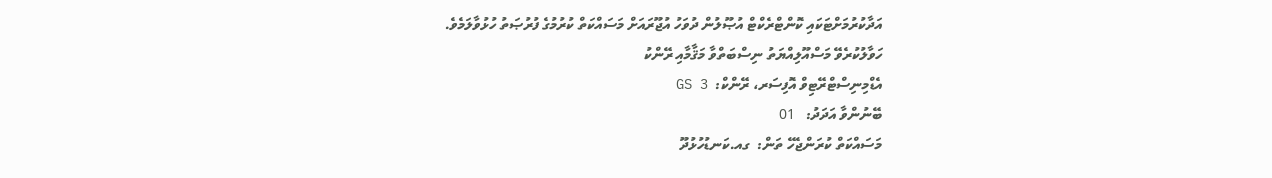އަދާކުރުމަށްޓަކައި ކޮންޓްރެކްޓް އުޞޫލުން ދުވަހު އުޖޫރައަށް މަސައްކަތް ކުރުމުގެ ފުރުޞަތު ހުޅުވާލަމެވެ.
ހަވާލުކުރެވޭ މަސްއޫލިއްޔަތު ނިސްބަތްވާ މަޤާމާއި ރޭންކު
އެޑްމިނިސްޓްރޭޓިވް އޮފިސަރ، ރޭންކް:  GS 3
ބޭނުންވާ އަދަދު:   01
މަސައްކަތް ކުރަންޖެހޭ ތަން:  ގއ.ކަނޑުހުޅުދޫ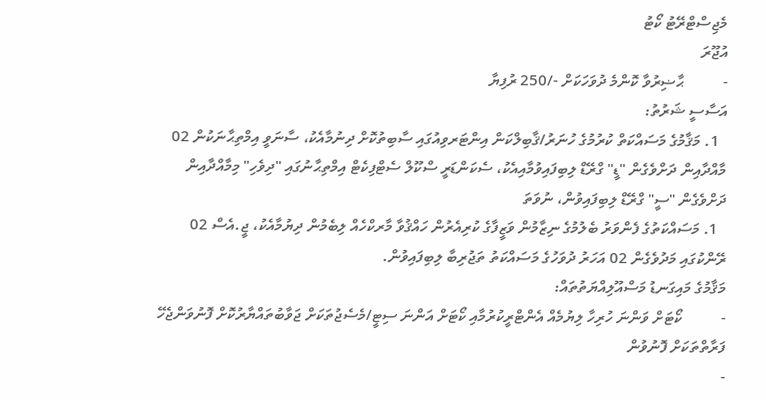މެޖިސްޓްރޭޓު ކޯޓު
އުޖޫރަ
-          ޙާޟިރުވާ ކޮންމެ ދުވަހަކަށް -/250 ރުފިޔާ
އަސާސީ ޝަރުތު:
  1. މަޤާމުގެ މަސައްކަތް ކުރުމުގެ ހުނަރު/ޤާބިލްކަން އިންޓަރވިއުގައި ސާބިތުކޮށް ދިނުމާއެކު، ސާނަވީ އިމްތިޙާނަކުން 02 މާއްދާއިން ދަށްވެގެން "ޑީ" ގްރޭޑް ލިބިފައިވުމާއިއެކު، ސެކަންޑަރީ ސްކޫލް ސެޓްފިކެޓް އިމްތިޙާނުގައި "ދިވެހި" މިމާއްދާއިން ދަށްވެގެން "ސީ" ގްރޭޑް ލިބިފައިވުން، ނުވަތަ
  1. މަސައްކަތުގެ ފެންވަރު ބެލުމުގެ ނިޒާމުން ވަޒީފާގެ ކުރިއެރުން ހައްޤުވާ މާރކްހެއް ލިބެމުން ދިޔުމާއެކު، ޖީ.އެސް 02 ރޭންކުގައި މަދުވެގެން 02 އަހަރު ދުވަހުގެ މަސައްކަތު ތަޖުރިބާ ލިބިފައިވުން.
މަޤާމުގެ މައިގަނޑު މަސްއޫލިއްޔަތުތައް:
-          ކޯޓަށް ވަންނަ ހުރިހާ ލިޔުމެއް އެންޓްރީކުރުމާއި ކޯޓަށް އަންނަ ސިޓީ/މެސެޖުތަކަށް ޖަވާބުތައްޔާރުކޮށް ފޮނުވަންޖެހޭ ފަރާތްތަކަށް ފޮނުވުން
-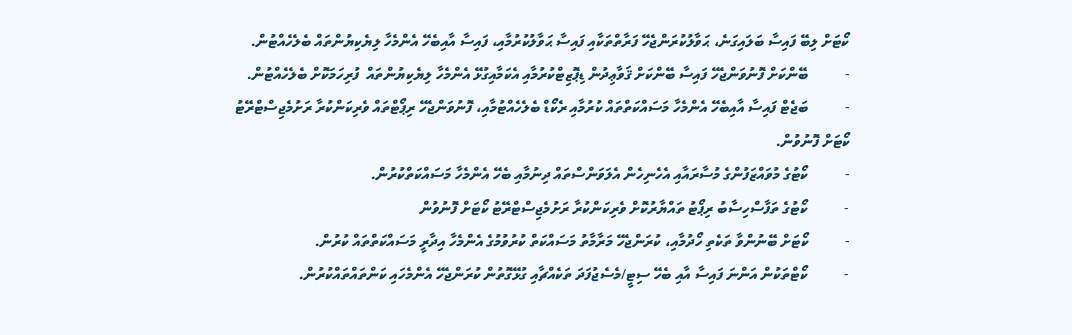ކޯޓަށް ލިބޭ ފައިސާ ބަލައިގަނެ، ޙަވާލުކުރަންޖެހޭ ފަރާތްތަކާއި ފައިސާ ޙަވާލުކުރުމާއި، ފައިސާ އާއިބެހޭ އެންމެހާ ލިޔެކިޔުންތައް ބެލެހެއްޓުން.
-          ބޭންކަށް ފޮނުވަންޖެހޭ ފައިސާ ބޭންކަށް ޤަވާޢިދުން ޑިޕޮޒިޓްކުރުމާއި އެކަމާއިގުޅޭ އެންމެހާ ލިޔެކިޔުންތައް  ފުރިހަމަކޮށް ބެލެހެއްޓުން.
-          ބަޖެޓް ފައިސާ އާއިބެހޭ އެންމެހާ މަސައްކަތްތައް ކުރުމާއި ރެކޯޑް ބެލެހެއްޓުމާއި، ފޮނުވަންޖެހޭ ރިޕޯޓްތައް ވެރިކަންކުރާ ރަށުމެޖިސްޓްރޭޓު ކޯޓަށް ފޮނުވުން.
-          ކޯޓުގެ މުވައްޒަފުންގެ މުސާރައާއި އެހެނިހެން އެލަވަންސްތައް ދިނުމާއި ބެހޭ އެންމެހާ މަސައްކަތްކުރުން.
-          ކޯޓުގެ ތަފާސްހިސާބު ރިޕޯޓު ތައްޔާރުކޮށް ވެރިކަންކުރާ ރަށުމެޖިސްޓްރޭޓު ކޯޓަށް ފޮނުވުން
-          ކޯޓަށް ބޭނުންވާ ތަކެތި ހޯދުމާއި، ކުރަންޖެހޭ މަރާމާތު މަސައްކަތް ކުރުވުމުގެ އެންމެހާ އިދާރީ މަސައްކަތްތައް ކުރުން.
-          ކޯޓްތަކުން އަންނަ ފައިސާ އާއި ބެހޭ ސިޓީ/މެސެޖުފަދަ ތަކެއްޗާއި ގުޅޭގޮތުން ކުރަންޖެހޭ އެންމެހައި ކަންތައްތައްކުރުން.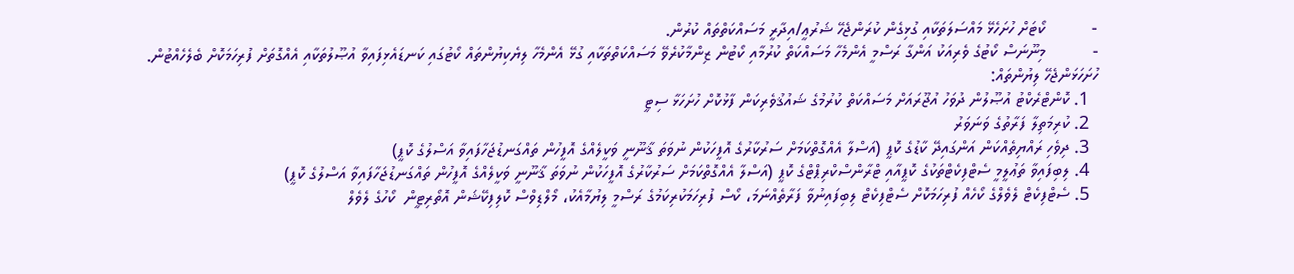-          ކޯޓަށް ހުށަހެޅޭ މައްސަލަތަކާއި ގުޅިގެން ކުރަންޖެހޭ ޝަރުޢީ/އިދާރީ މަސައްކަތްތައް ކުރުން.
-          މިނޫނަސް ކޯޓުގެ ވެރިއަކު އަންގާ ރަސްމީ އެންމެހާ މަސައްކަތް ކުރުމާއި ކޯޓުން ޒިންމާކުރެވޭ މަސައްކަތްތަކާއި ގުޅޭ އެންމެހާ ލިޔެކިޔުންތައް ކޯޓުގައި ކަނޑައެޅިފައިވާ އުޞޫލުތަކާއި އެއްގޮތަށް ފުރިހަމަކޮށް ބެލެހެއްޓުން.
ހުށަހަޅަންޖެހޭ ލިޔުންތައް:
  1. ކޮންޓްރެކްޓު އުޞޫލުން ދުވަހު އުޖޫރައަށް މަސައްކަތް ކުރުމުގެ ޝައުޤުވެރިކަން ފާޅުކޮށް ހުށަހަޅާ ސިޓީ
  2. ކުރިމަތިލާ ފަރާތުގެ ވަނަވަރު
  3. ދިވެހި ރައްޔިތެއްކަން އަންގައިދޭ ކާޑުގެ ކޮޕީ (އަސްލާ އެއްގޮތްކަމަށް ސަރުކާރުގެ އޮފީހަކުން ނުވަތަ ޤާނޫނީ ވަކީލެއްގެ އޮފީހުން ތައްގަނޑުޖަހާފައިވާ އަސްލުގެ ކޮޕީ)
  4. ލިބިފައިވާ ތަޢުލީމީ ސެޓްފިކެޓްތަކުގެ ކޮޕީއާއި ޓްރާންސްކްރިޕްޓްގެ ކޮޕީ (އަސްލާ އެއްގޮތްކަމަށް ސަރުކާރުގެ އޮފީހަކުން ނުވަތަ ޤާނޫނީ ވަކީލެއްގެ އޮފީހުން ތައްގަނޑުޖަހާފައިވާ އަސްލުގެ ކޮޕީ)
  5. ސެޓްފިކެޓް ލެވެލްގެ ކޯހެއް ފުރިހަމަކޮށް ސެޓްފިކެޓް ލިބިފައިނުވާ ފަރާތެއްނަމަ، ކޯސް ފުރިހަމަކުރިކަމުގެ ރަސްމީ ލިޔުމާއެކު، މޯލްޑިވްސް ކޮލިފިކޭޝަން އޮތޯރިޓީން  ކޯހުގެ ލެވެލް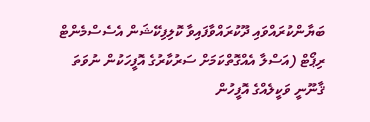ބަޔާންކުރައްވައި ދޫކުރައްވާފައިވާ ކޮލިފިކޭޝަން އެސެސްމެންޓް ރިޕޯޓް (އަސްލާ އެއްގޮތްކަމަށް ސަރުކާރުގެ އޮފީހަކުން ނުވަތަ ޤާނޫނީ ވަކީލެއްގެ އޮފީހުން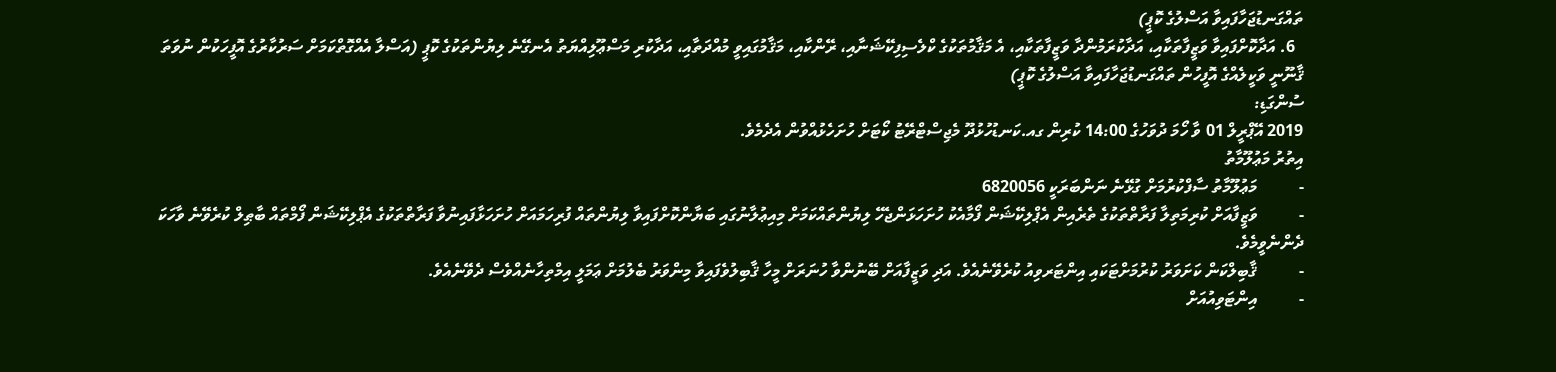ތައްގަނޑުޖަހާފައިވާ އަސްލުގެ ކޮޕީ)
  6. އަދާކޮށްފައިވާ ވަޒީފާތަކާއި، އަދާކުރަމުންދާ ވަޒީފާތަކާއި، އެ މަޤާމުތަކުގެ ކްލެސިފިކޭޝަނާއި، ރޭންކާއި، މަޤާމުގައިވީ މުއްދަތާއި، އަދާކުރި މަސްޢޫލިއްޔަތު އެނގޭނެ ލިޔުންތަކުގެ ކޮޕީ (އަސްލާ އެއްގޮތްކަމަށް ސަރުކާރުގެ އޮފީހަކުން ނުވަތަ ޤާނޫނީ ވަކީލެއްގެ އޮފީހުން ތައްގަނޑުޖަހާފައިވާ އަސްލުގެ ކޮޕީ)
ސުންގަޑި:
2019 އޭޕްރީލް 01 ވާ ހޯމަ ދުވަހުގެ 14:00 ކުރިން ގއ.ކަނޑުހުޅުދޫ މެޖިސްޓްރޭޓު ކޯޓަށް ހުށަހެޅުއްވުން އެދެމެވެ.
އިތުރު މަޢުލޫމާތު
-          މަޢުލޫމާތު ސާފްކުރުމަށް ގުޅޭނެ ނަންބަރަކީ 6820056
-          ވަޒީފާއަށް ކުރިމަތިލާ ފަރާތްތަކުގެ ތެރެއިން އެޕްލިކޭޝަން ފޯމާއެކު ހުށަހަޅަންޖެހޭ ލިޔުންތައްކަމަށް މިއިޢުލާނުގައި ބަޔާންކޮށްފައިވާ ލިޔުންތައް ފުރިހަމައަށް ހުށަހަޅާފައިނުވާ ފަރާތްތަކުގެ އެޕްލިކޭޝަން ފޯމްތައް ބާޠިލް ކުރެވޭނެ ވާހަކަ ދެންނެވީމެވެ.
-          ޤާބިލްކަން ކަށަވަރު ކުރުމަށްޓަކައި އިންޓަރވިއު ކުރެވޭނެއެވެ. އަދި ވަޒީފާއަށް ބޭނުންވާ ހުނަރަށް މީހާ ޤާބިލުވެފައިވާ މިންވަރު ބެލުމަށް ޢަމަލީ އިމްތިހާނެއްވެސް ދެވޭނެއެވެ.
-          އިންޓަވިއުއަށް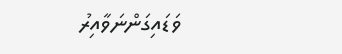ވަޑައިގަންނަވާއިރު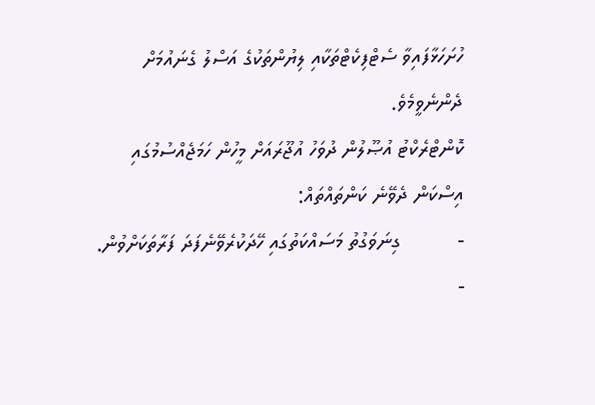ހުށަހަޅާފައިވާ ސެޓްފިކެޓްތަކާއި ލިޔުންތަކުގެ އަސްލު ގެނައުމަށް ދެންނެވީމެވެ.
ކޮންޓްރެކްޓު އުޞޫލުން ދުވަހު އުޖޫރައަށް މީހުން ހަމަޖެއްސުމުގައި އިސްކަން ދެވޭނެ ކަންތައްތައް:
-          ގިނަވަގުތު މަސައްކަތުގައި ހޭދަކުރެވޭނެފަދަ ފަރާތަކަށްވުން.
-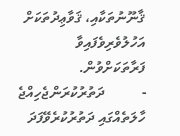ޤާނޫނުތަކާއި، ޤަވާޢިދުތަކަށް އަހުލުވެރިވެފައިވާ ފަރާތަކަށްވުން.
-          ދަތުރުކުރަންޖެހިއްޖެ ހާލަތެއްގައި ދަތުރުކުރެވޭފަދަ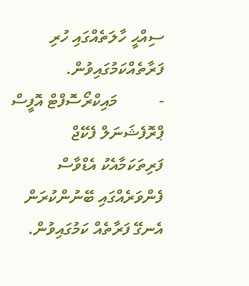ސިއްޙީ ހާލަތެއްގައި ހުރި ފަރާތެއްކަމުގައިވުން.
-          މައިކްރޯސޮފްޓް އޮފީސް ޕްރޮފެޝަނަލް ފެކޭޖް ފަރިތަކަމާއެކު އެޑްވާސް ފެންވަރެއްގައި ބޭނުންކުރަން އެނގޭ ފަރާތެއް ކަމުގައިވުން.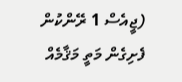(ޖީއެސް 1 ރޭންކުން ފެށިގެން މަތީ މަޤާމެއް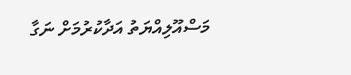މަސްއޫލިއްޔަތު އަދާކުރުމަށް ނަގާ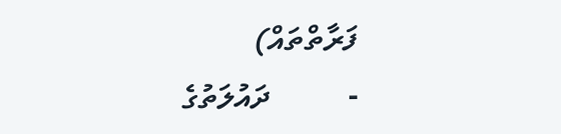ފަރާތްތައް)
-          ދައުލަތުގެ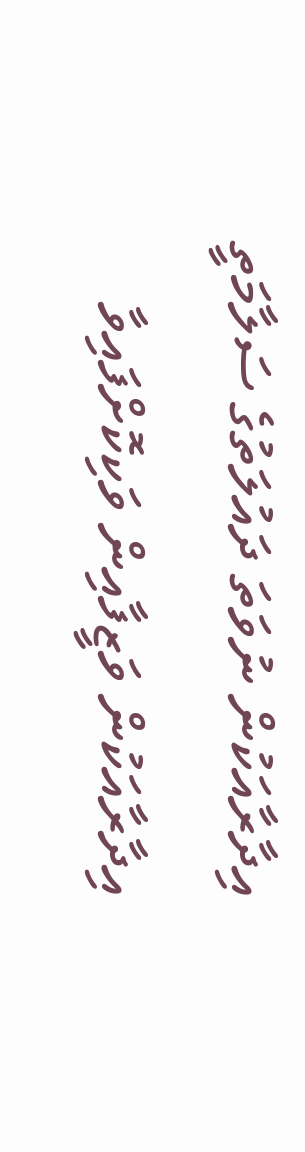އިދާރާއަކުން ނުވަތަ ދައުލަތުގެ ސަލާމަތީ އިދާރާއަކުން ވަޒީފާއިން ވަކިކޮށްފައިވާ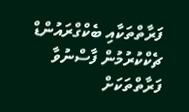ފަރާތްތަކާއި ބެކްގްރައުންޑް ޗެކްކުރުމުން ފާސްނުވާ ފަރާތްތަކަށް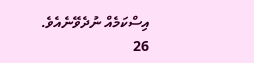އިސްކަމެއް ނުދެވޭނެއެވެ.
26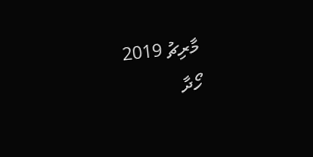މާރިޗު 2019
ހޯދާ